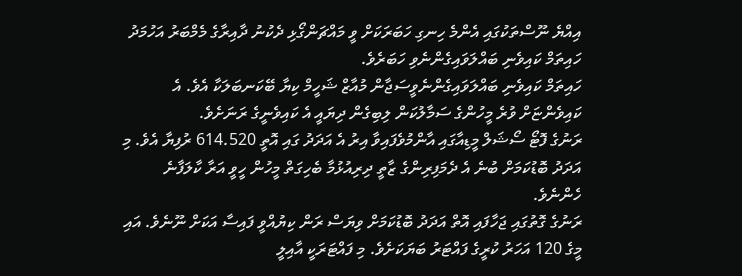އިއްޔެ ނޫސްތަކުގައި އެންމެ ހިނގި ހަބަރަކަށް ވީ މައްޗަންގޯޅި ދެކުނު ދާއިރާގެ މެމްބަރު އަހުމަދު ހައިތަމް ކައިވެނި ބައްލަވައިގެންނެވި ހަބަރެވެ.
ހައިތަމް ކައިވެނި ބައްލަވައިގެންނެވީސަޖާން މުއާޒް ޝަހީމް ކިޔާ ބޭކަނބަލަކާ އެވެ. އެ ކައިވެންޏަށް ވުރެ މީހުންގެ ސަމާލުކަން ލިބިގެން ދިޔައީ އެ ކައިވެނީގެ ރަނަށެވެ.
ރަނުގެ ފޮޓޯ ސޯޝަލް މީޑިއާގައި އާންމުވެފައިވާ އިރު އެ އަދަދު ގައި އޮތީ 614.520 ރުފިޔާ އެވެ. މި އަދަދު ބޮޑުކަމަށް ބުނެ އެ ދެމަފިރިންގެ ޒާތީ ދިރިއުޅުމާ ބެހިގަތް މީހުން ހީވީ އަރާ ކާލަފާނެ ހެންނެވެ.
ރަނުގެ ގޮތުގައި ޖަހާފައި އޮތް އަދަދު ބޮޑުކަމަށް ވިޔަސް ރަން ކިޔުއްވީ ފައިސާ އަކަށް ނޫނެވެ. އައި މީގެ 120 އަހަރު ކުރީގެ ފައްޓަރު ބަޔަކަށެވެ. މި ފައްޓަރަކީ އާއިލީ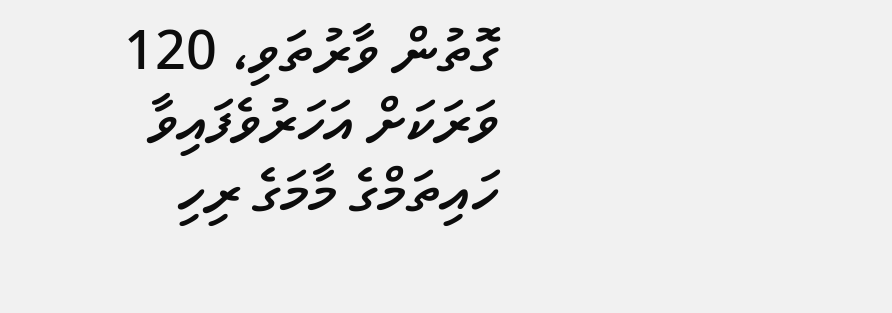ގޮތުން ވާރުތަވި، 120 ވަރަކަށް އަހަރުވެފައިވާ ހައިތަމްގެ މާމަގެ ރިހި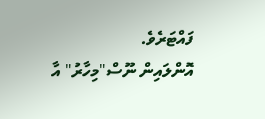ފައްޓަރެވެ.
އޮންލައިން ނޫސް"މިހާރު" އާ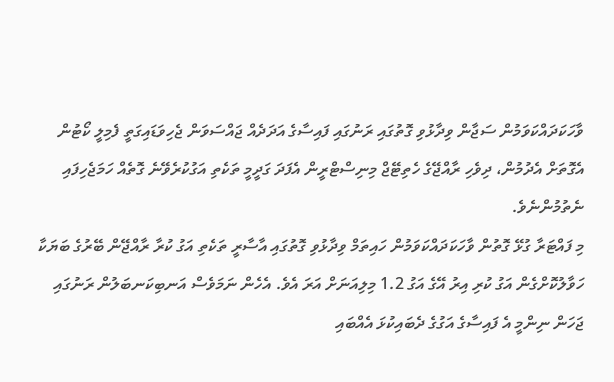ވާހަކަދައްކަވަމުން ސަޖާން ވިދާޅުވި ގޮތުގައި ރަނުގައި ފައިސާގެ އަދަދެއް ޖައްސަވަން ޖެހިވަޑައިގަތީ ފެމިލީ ކޯޓުން އެގޮތަށް އެދުމުން، ދިވެހި ރާއްޖޭގެ ހެތިޓޭޖް މިނިސްޓްރީން އެފަދަ ގަދީމީ ތަކެތި އަގުކުރެވޭނެ ގޮތެއް ހަމަޖެހިފައި ނެތުމުންނެވެ.
މި ފައްޓަރާ ގުޅޭ ގޮތުން ވާހަކަދައްކަވަމުން ހައިތަމް ވިދާޅުވި ގޮތުގައި އާސާރީ ތަކެތި އަގު ކުރާ ރާއްޖޭން ބޭރުގެ ބަޔަކާ ހަވާލުކޮށްގެން އަގު ކުރި އިރު އޭގެ އަގު 1.2 މިލިއަނަށް އަރަ އެވެ. އެހެން ނަމަވެސް އަނބިކަނބަލުން ރަނުގައި ޖަހަން ނިންމީ އެ ފައިސާގެ އަގުގެ ދެބައިކުޅަ އެއްބައި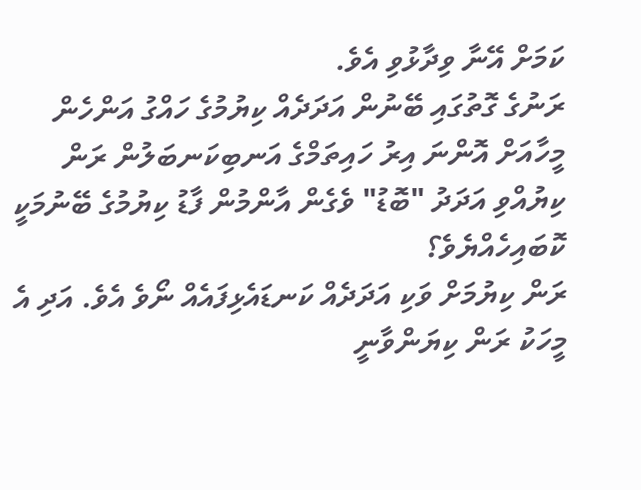ކަމަށް އޭނާ ވިދާޅުވި އެވެ.
ރަނުގެ ގޮތުގައި ބޭނުން އަދަދެއް ކިޔުމުގެ ހައްގު އަންހެން މީހާއަށް އޮންނަ އިރު ހައިތަމްގެ އަނބިކަނބަލުން ރަން ކިޔުއްވި އަދަދު "ބޮޑު" ވެގެން އާންމުން ފާޑު ކިޔުމުގެ ބޭނުމަކީ ކޮބައިހެއްޔެވެ؟
ރަން ކިޔުމަށް ވަކި އަދަދެއް ކަނޑައެޅިފައެއް ނޯވެ އެވެ. އަދި އެ މީހަކު ރަން ކިޔަންވާނީ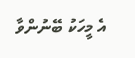އެ މީހަކު ބޭނުންވާ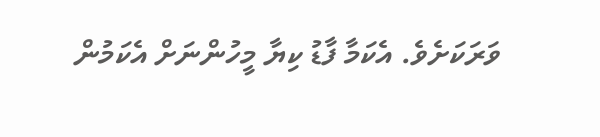ވަރަކަށެވެ. އެކަމާ ފާޑު ކިޔާ މީހުންނަށް އެކަމުން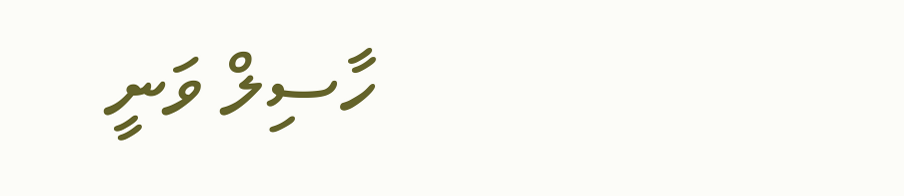ހާސިލް ވަނީ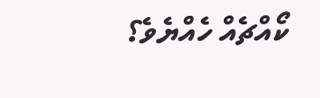ކޯއްޗެއް ހެއްޔެވެ؟